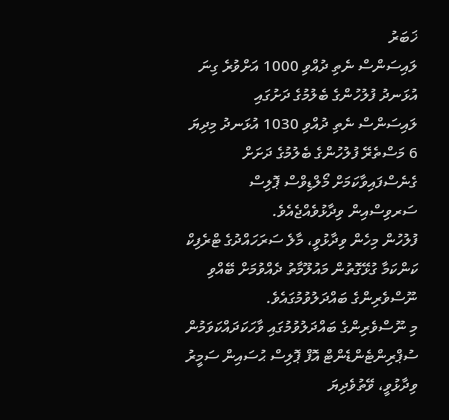ޚަބަރު
ލައިސަންސް ނެތި ދުއްވި 1000 އަށްވުރެ ގިނަ އުޅަނދު ފުލުހުންގެ ބެލުމުގެ ދަށުގައި
ލައިސަންސް ނެތި ދުއްވި 1030 އުޅަނދު މިދިޔަ 6 މަސްތެރޭ ފުލުހުންގެ ބެލުމުގެ ދަށަށް ގެނެސްފައިވާކަމަށް މޯލްޑިވްސް ޕޮލިސް ސަރވިސްއިން ވިދާޅުވެއްޖެއެވެ.
ފުލުހުން މިހެން ވިދާޅުވީ، މާލެ ސަރަހައްދުގެ ޓްރެފިކް ކަންކަމާ ގުޅޭގޮތުން މައުލޫމާތު ދެއްވުމަށް ބޭއްވި ނޫސްވެރިންގެ ބައްދަލުވުމުގައެވެ.
މި ނޫސްވެރިންގެ ބައްދަލުވުމުގައި ވާހަކަދައްކަވަމުން ސުޕްރިންޓެންޑެންޓް އޮފް ޕޮލިސް ޙުސައިން ސަމީރު ވިދާޅުވީ، ވޭތުވެދިޔަ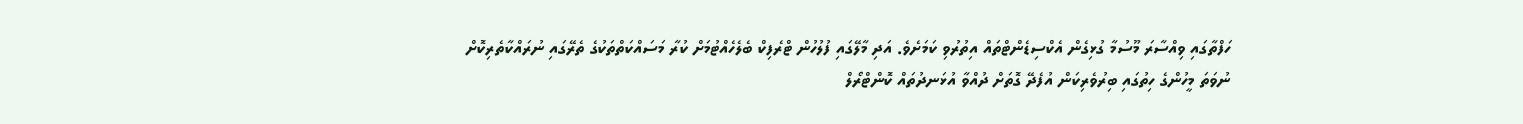ހަފްތާގައި ވިއްސާރަ މޫސުމާ ގުޅިގެން އެކްސިޑެންޓްތައް އިތުރުވި ކަމަށެވެ. އަދި މާލޭގައި ފުލުހުން ޓްރެފިކް ބެލެހެއްޓުމަށް ކުރާ މަސައްކަތްތަކުގެ ތެރޭގައި ނުރައްކާތެރިކޮށް ނުވަތަ މީހުންގެ ހިތުގައި ބިރުވެރިކަން އުފެދޭ ގޮތަށް ދުއްވާ އުޅަނދުތައް ކޮންޓްރޯލް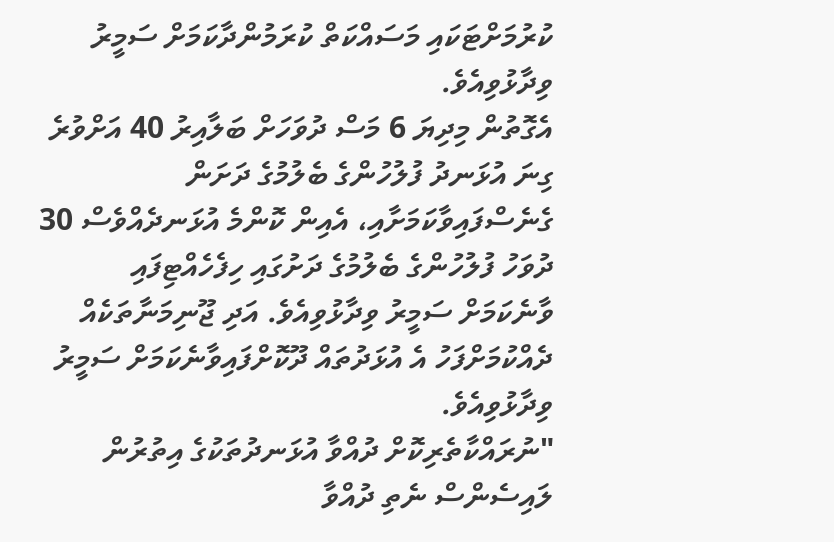ކުރުމަށްޓަކައި މަސައްކަތް ކުރަމުންދާކަމަށް ސަމީރު ވިދާޅުވިއެވެ.
އެގޮތުން މިދިޔަ 6 މަސް ދުވަހަށް ބަލާއިރު 40 އަށްވުރެ ގިނަ އުޅަނދު ފުލުހުންގެ ބެލުމުގެ ދަށަން ގެނެސްފައިވާކަމަށާއި، އެއިން ކޮންމެ އުޅަނދެއްވެސް 30 ދުވަހު ފުލުހުންގެ ބެލުމުގެ ދަށުގައި ހިފެހެއްޓިފައި ވާނެކަމަށް ސަމީރު ވިދާޅުވިއެވެ. އަދި ޖޫނިމަނާތަކެއް ދެއްކުމަށްފަހު އެ އުޅަދުތައް ދޫކޮށްފައިވާނެކަމަށް ސަމީރު ވިދާޅުވިއެވެ.
"ނުރައްކާތެރިކޮށް ދުއްވާ އުޅަނދުތަކުގެ އިތުރުން ލައިސެންސް ނެތި ދުއްވާ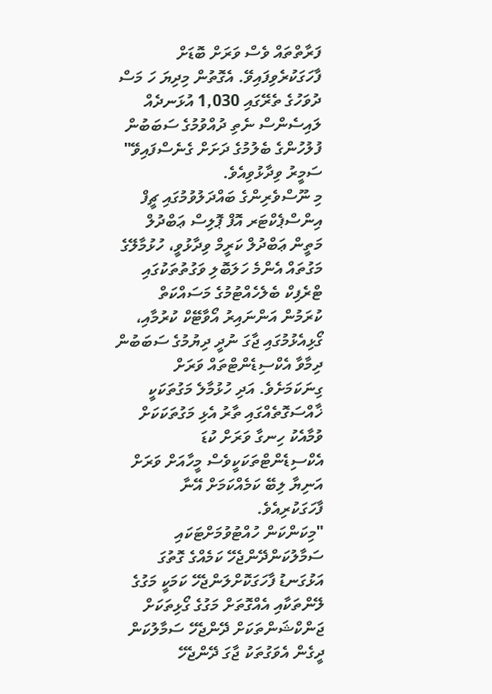ފަރާތްތައް ވެސް ވަރަށް ބޮޑަށް ފާހަގަކުރެވިފައިވޭ. އެގޮތުން މިދިޔަ ހަ މަސް ދުވަހުގެ ތެރޭގައި 1,030 އުޅަނދެއް ލައިސެންސް ނެތި ދުއްވުމުގެ ސަބަބުން ފުލުހުންގެ ބެލުމުގެ ދަށަށް ގެނެސްފައިވޭ" ސަމީރު ވިދާޅުވިއެވެ.
މި ނޫސްވެރިންގެ ބައްދަލުވުމުގައި ޗީފް އިންސްޕެކްޓަރ އޮފް ޕޮލިސް ޢަބްދުލް މަތީން ޢަބްދުލް ކަރީމް ވިދާޅުވީ، ހުޅުމާލޭގެ މަގުތައް އެންމެ ހަލަބޮލި ވަގުތުތަކުގައި ޓްރެފިކް ބެލެހެއްޓުމުގެ މަސައްކަތް ކުރަމުން އަންނައިރު އޯވާޓޭކް ކުރުމާއި، ގޯޅިއެޅުމުގައި ޖާގަ ނުދީ ދިޔުމުގެ ސަބަބުން ދިމާވާ އެކްސިޑެންޓްތައް ވަރަށް ގިނަކަމަށެވެ. އަދި ހުޅުމާލެ މަގުތަކަކީ ޚާއްސަގޮތެއްގައި ތާރު އެޅި މަގުތަކަކަށް ވުމާއެކު ހިނގާ ވަރަށް ކުޑަ އެކްސިޑެންޓްތަކަކީވެސް މީހާއަށް ވަރަށް އަނިޔާ ލިބޭ ކަމެއްކަމަށް އޭނާ ފާހަގަކުރިއެވެ.
"މިކަންކަން ހުއްޓުވުމަށްޓަކައި ސަމާލުކަންދޭންޖެހޭ ކަމެއްގެ ގޮތުގަ އަޅުގަނޑު ފާހަގަކޮށްލަންޖެހޭ ކަމަކީ މަގުގެ ލޭންތަކާއި އެއްގޮތަށް މަގުގެ ގޯޅިތަކަށް ޖަންކްޝަންތަކަށް ދޭންޖެހޭ ސަމާލުކަން ދީގެން އެވަގުތަކު ޖާގަ ދޭންޖެހޭ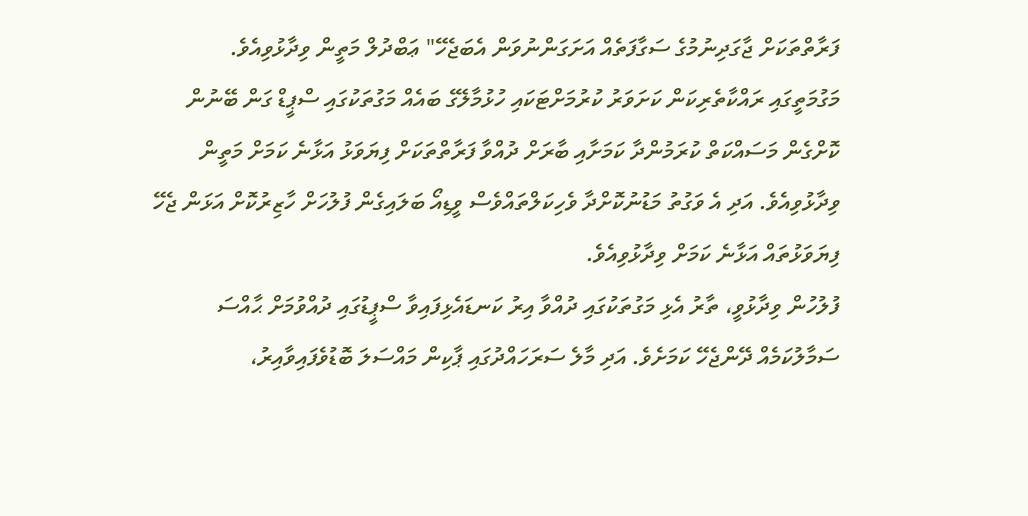ފަރާތްތަކަށް ޖާގަދިނުމުގެ ސަގާފަތެއް އަށަގަންނުވަން އެބަޖެހޭ" ޢަބްދުލް މަތީން ވިދާޅުވިއެވެ.
މަގުމަތީގައި ރައްކާތެރިކަން ކަށަވަރު ކުރުމަށްޓަކައި ހުޅުމާލޭގެ ބައެއް މަގުތަކުގައި ސްޕީޑް ގަން ބޭނުން ކޮށްގެން މަސައްކަތް ކުރަމުންދާ ކަމަށާއި ބާރަށް ދުއްވާ ފަރާތްތަކަށް ފިޔަވަޅު އަޅާނެ ކަމަށް މަތީން ވިދާޅުވިއެވެ. އަދި އެ ވަގުތު މަޑުނުކޮށްދާ ވެހިކަލްތައްވެސް ވީޑިއޯ ބަލައިގެން ފުލުހަށް ހާޒިރުކޮށް އަޅަން ޖެހޭ ފިޔަވަޅުތައް އަޅާނެ ކަމަށް ވިދާޅުވިއެވެ.
ފުލުހުން ވިދާޅުވީ، ތާރު އެޅި މަގުތަކުގައި ދުއްވާ އިރު ކަނޑައެޅިފައިވާ ސްޕީޑުގައި ދުއްވުމަށް ޙާއްސަ ސަމާލުކަމެއް ދޭންޖެހޭ ކަމަށެވެ. އަދި މާލެ ސަރަހައްދުގައި ޕާކިން މައްސަލަ ބޮޑުވެފައިވާއިރު،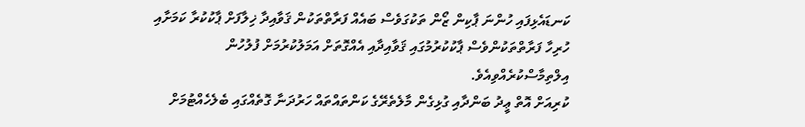ކަނޑައެޅިފައި ހުންނަ ޕާކިން ޒޯން ތަކުގަވެސް ބައެއް ފަރާތްތަކުން ޤަވާއިދާ ޚިލާފަށް ޕާކުކުރާ ކަމަށާއި ހުރިހާ ފަރާތްތަކުންވެސް ޕާކުކުރުމުގައި ޤަވާއިދާއި އެއްގޮތަށް އަމަލުކުރުމަށް ފުލުހުން އިލްތިމާސްކުރެއްވިއެވެ.
ކުރިއަށް އޮތް ޢީދު ބަންދާއި ގުޅިގެން މާލެތެރޭގެ ކަންތައްތައް ހަރުދަނާ ގޮތެއްގައި ބެލެހެއްޓުމަށް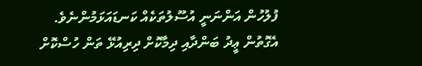ފުލުހުން އަންނަނީ އުސޫލުތަކެއް ކަނޑައަޅަމުންނެވެ. އެގޮތުން ޢީދު ބަންދާއި ދިމާކޮށް ދިރިއުޅޭ ތަން ހުސްކޮށް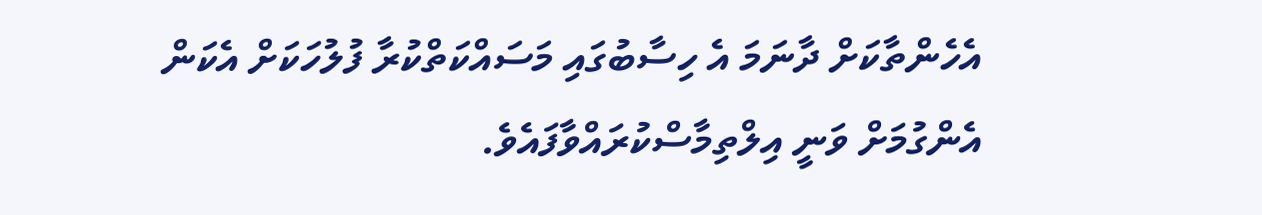އެހެންތާކަށް ދާނަމަ އެ ހިސާބުގައި މަސައްކަތްކުރާ ފުލުހަކަށް އެކަން އެންގުމަށް ވަނީ އިލްތިމާސްކުރައްވާފައެވެ.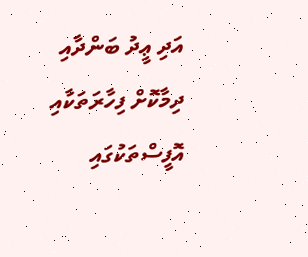އަދި ޢީދު ބަންދާއި ދިމާކޮށް ފިހާރަތަކާއި އޮފީސްތަކުގައި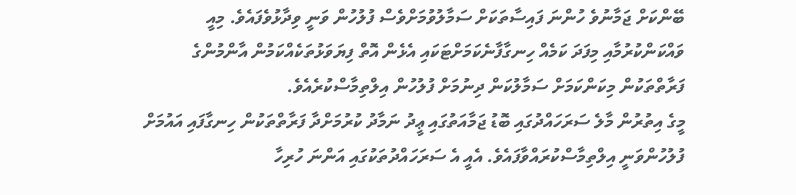ބޭންކަށް ޖަމާނުވެ ހުންނަ ފައިސާތަކަށް ސަމާލުވުމަށްވެސް ފުލުހުން ވަނީ ވިދާޅުވެފައެވެ. މިއީ ވައްކަންކުރުމާއި މިފަދަ ކަމެއް ހިނގާފާނެކަމަށްޓަކައި އެޅެން އޮތް ފިޔަވަޅުތަކެއްކަމުން އާންމުންގެ ފަރާތްތަކުން މިކަންކަމަށް ސަމާލުކަން ދިނުމަށް ފުލުހުން އިލްތިމާސްކުރެއެވެ.
މީގެ އިތުރުން މާލެ ސަރަހައްދުގައި ބޮޑު ޖަމާއަތުގައި ޢީދު ނަމާދު ކުރުމަށްދާ ފަރާތްތަކުން ހިނގާފައި އައުމަށް ފުލުހުންވަނީ އިލްތިމާސްކުރައްވާފައެވެ. އެއީ އެ ސަރަހައްދުތަކުގައި އަންނަ ހުރިހާ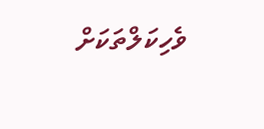ވެހިކަލްތަކަށް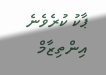ޕާކު ކުރެވެނެ އިންތިޒާމް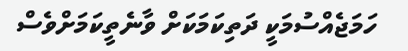ހަމަޖެއްސުމަކީ ދަތިކަމަކަށް ވާނެތީކަމަށްވެސް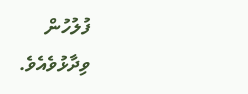ފުލުހުން ވިދާޅުވެއެވެ.